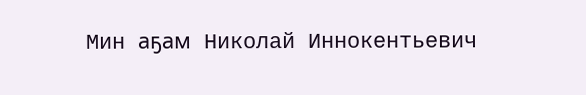Мин аҕам Николай Иннокентьевич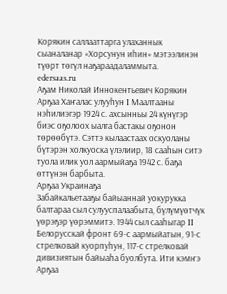Корякин саллааттарга улаханнык сыаналанар «Хорсунун иһин» мэтээлинэн түөрт төгүл наҕараадаламмыта.
edersaas.ru
Аҕам Николай Иннокентьевич Корякин Арҕаа Хаҥалас улууһун I Маалтааны нэһилиэгэр 1924 с. ахсынньы 24 күнүгэр биэс оҕолоох ыалга бастакы оҕонон төрөөбүтэ. Сэттэ кылаастаах оскуоланы бүтэрэн холкуоска үлэлиир, 18 сааһын ситэ туола илик уол аармыйаҕа 1942 с. баҕа өттүнэн барбыта.
Арҕаа Украинаҕа
Забайкальетааҕы байыаннай уокурукка балтараа сыл сулууспалаабыта, бүлүмүөтчүк үөрэҕэр үөрэммитэ. 1944 сыл сааһыгар II Белорусскай фронт 69-с аармыйатын, 91-с стрелковай куорпуһун, 117-с стрелковай дивизиятын байыаһа буолбута. Ити кэмҥэ Арҕаа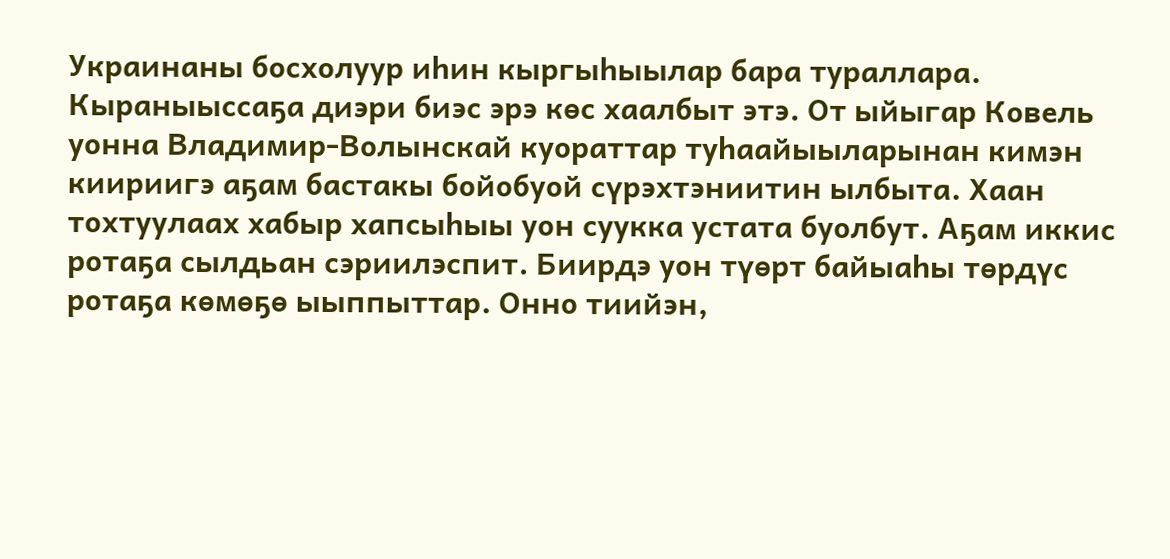Украинаны босхолуур иһин кыргыһыылар бара тураллара. Кыраныыссаҕа диэри биэс эрэ көс хаалбыт этэ. От ыйыгар Ковель уонна Владимир-Волынскай куораттар туһаайыыларынан кимэн киириигэ аҕам бастакы бойобуой сүрэхтэниитин ылбыта. Хаан тохтуулаах хабыр хапсыһыы уон суукка устата буолбут. Аҕам иккис ротаҕа сылдьан сэриилэспит. Биирдэ уон түөрт байыаһы төрдүс ротаҕа көмөҕө ыыппыттар. Онно тиийэн,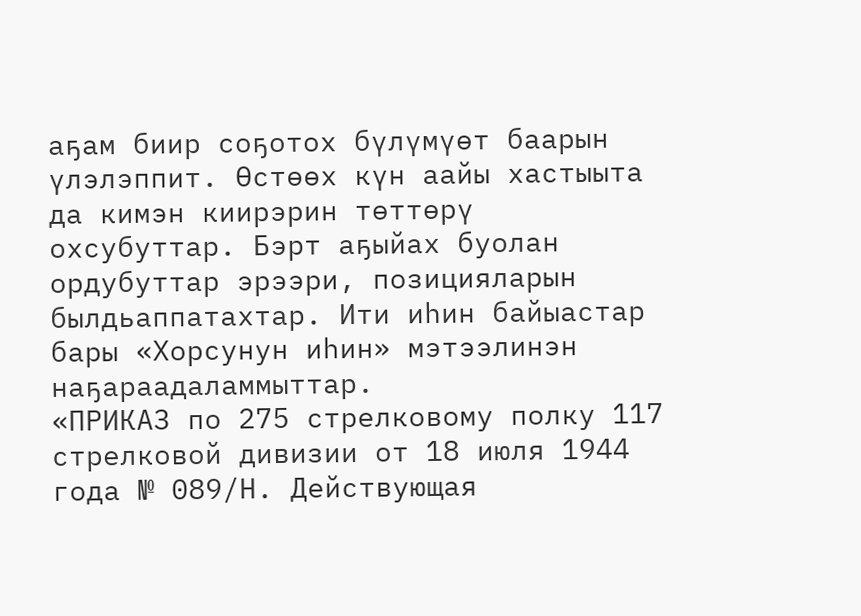аҕам биир соҕотох бүлүмүөт баарын үлэлэппит. Өстөөх күн аайы хастыыта да кимэн киирэрин төттөрү охсубуттар. Бэрт аҕыйах буолан ордубуттар эрээри, позицияларын былдьаппатахтар. Ити иһин байыастар бары «Хорсунун иһин» мэтээлинэн наҕараадаламмыттар.
«ПРИКАЗ по 275 стрелковому полку 117 стрелковой дивизии от 18 июля 1944 года № 089/Н. Действующая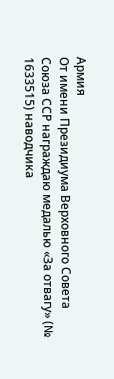Армия
От имени Президиума Верховного Совета Союза ССР награждаю медалью «За отвагу» (№ 1633515) наводчика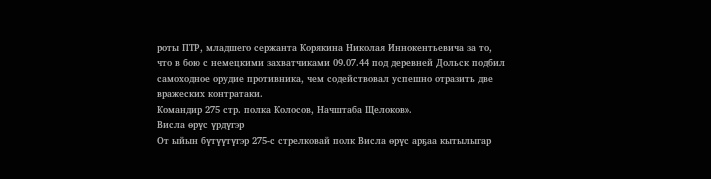роты ПТР, младшего сержанта Корякина Николая Иннокентьевича за то, что в бою с немецкими захватчиками 09.07.44 под деревней Дольск подбил самоходное орудие противника, чем содействовал успешно отразить две вражеских контратаки.
Командир 275 стр. полка Колосов, Начштаба Щелоков».
Висла өрүс үрдүгэр
От ыйын бүтүүтүгэр 275-с стрелковай полк Висла өрүс арҕаа кытылыгар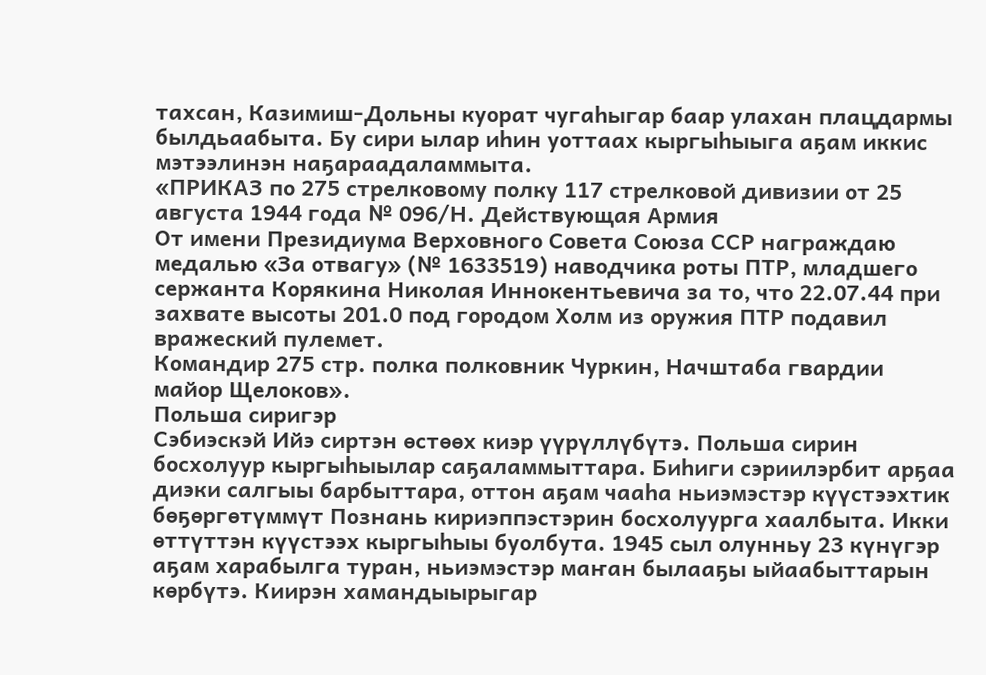тахсан, Казимиш-Дольны куорат чугаһыгар баар улахан плацдармы былдьаабыта. Бу сири ылар иһин уоттаах кыргыһыыга аҕам иккис мэтээлинэн наҕараадаламмыта.
«ПРИКАЗ по 275 стрелковому полку 117 стрелковой дивизии от 25 августа 1944 года № 096/Н. Действующая Армия
От имени Президиума Верховного Совета Союза ССР награждаю медалью «За отвагу» (№ 1633519) наводчика роты ПТР, младшего сержанта Корякина Николая Иннокентьевича за то, что 22.07.44 при захвате высоты 201.0 под городом Холм из оружия ПТР подавил вражеский пулемет.
Командир 275 стр. полка полковник Чуркин, Начштаба гвардии майор Щелоков».
Польша сиригэр
Сэбиэскэй Ийэ сиртэн өстөөх киэр үүрүллүбүтэ. Польша сирин босхолуур кыргыһыылар саҕаламмыттара. Биһиги сэриилэрбит арҕаа диэки салгыы барбыттара, оттон аҕам чааһа ньиэмэстэр күүстээхтик бөҕөргөтүммүт Познань кириэппэстэрин босхолуурга хаалбыта. Икки өттүттэн күүстээх кыргыһыы буолбута. 1945 сыл олунньу 23 күнүгэр аҕам харабылга туран, ньиэмэстэр маҥан былааҕы ыйаабыттарын көрбүтэ. Киирэн хамандыырыгар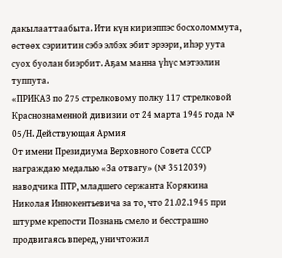дакылааттаабыта. Ити күн кириэппэс босхоломмута, өстөөх сэриитин сэбэ элбэх эбит эрээри, иһэр уута суох буолан биэрбит. Аҕам манна үһүс мэтээлин туппута.
«ПРИКАЗ по 275 стрелковому полку 117 стрелковой Краснознаменной дивизии от 24 марта 1945 года № 05/Н. Действующая Армия
От имени Президиума Верховного Совета СССР награждаю медалью «За отвагу» (№ 3512039) наводчика ПТР, младшего сержанта Корякина Николая Иннокентьевича за то, что 21.02.1945 при штурме крепости Познань смело и бесстрашно продвигаясь вперед, уничтожил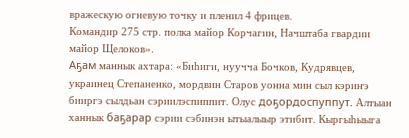вражескую огневую точку и пленил 4 фрицев.
Командир 275 стр. полка майор Корчагин, Начштаба гвардии майор Щелоков».
Аҕам маннык ахтара: «Биһиги, нуучча Бочков, Кудрявцев, украинец Степаненко, мордвин Старов уонна мин сыл кэриҥэ бииргэ сылдьан сэриилэспиппит. Олус доҕордоспуппут. Алтыан ханнык баҕарар сэрии сэбинэн ытыалыыр этибит. Кыргыһыыга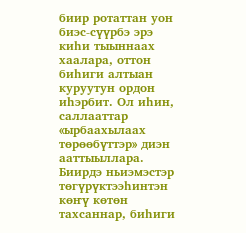биир ротаттан уон биэс-сүүрбэ эрэ киһи тыыннаах хаалара, оттон биһиги алтыан куруутун ордон иһэрбит. Ол иһин, саллааттар «ырбаахылаах төрөөбүттэр» диэн ааттыыллара. Биирдэ ньиэмэстэр төгүрүктээһинтэн көҥү көтөн тахсаннар, биһиги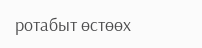ротабыт өстөөх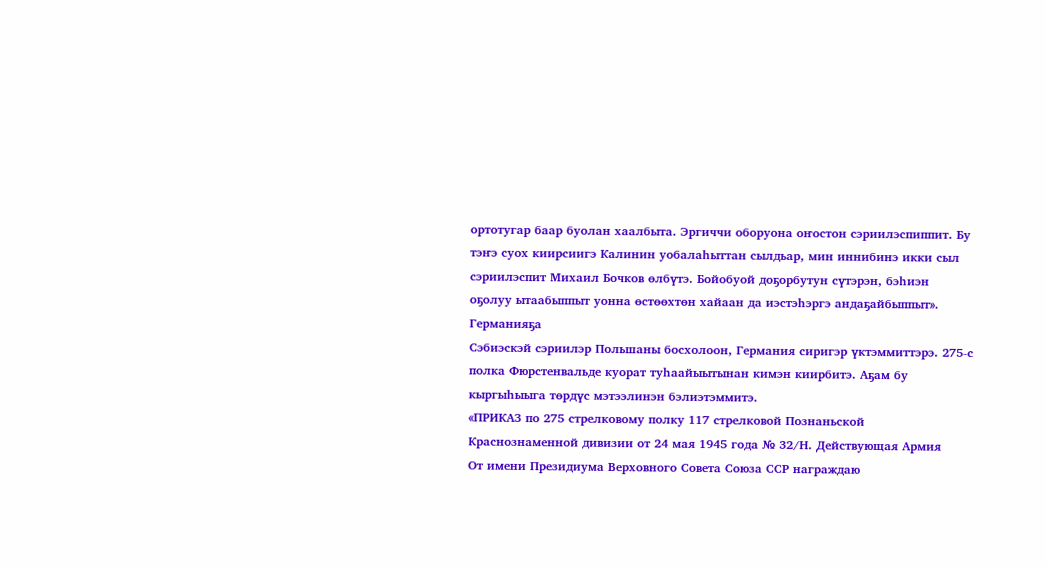ортотугар баар буолан хаалбыта. Эргиччи оборуона оҥостон сэриилэспиппит. Бу тэҥэ суох киирсиигэ Калинин уобалаһыттан сылдьар, мин иннибинэ икки сыл сэриилэспит Михаил Бочков өлбүтэ. Бойобуой доҕорбутун сүтэрэн, бэһиэн оҕолуу ытаабыппыт уонна өстөөхтөн хайаан да иэстэһэргэ андаҕайбыппыт».
Германияҕа
Сэбиэскэй сэриилэр Польшаны босхолоон, Германия сиригэр үктэммиттэрэ. 275-с полка Фюрстенвальде куорат туһаайыытынан кимэн киирбитэ. Аҕам бу кыргыһыыга төрдүс мэтээлинэн бэлиэтэммитэ.
«ПРИКАЗ по 275 стрелковому полку 117 стрелковой Познаньской Краснознаменной дивизии от 24 мая 1945 года № 32/Н. Действующая Армия
От имени Президиума Верховного Совета Союза ССР награждаю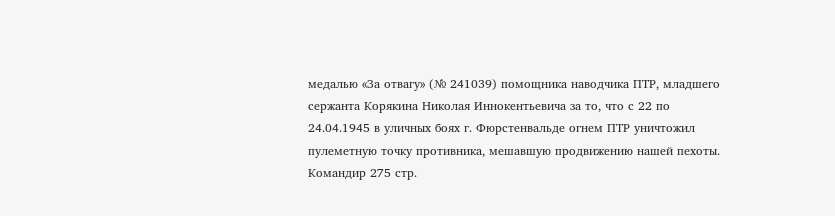медалью «За отвагу» (№ 241039) помощника наводчика ПТР, младшего сержанта Корякина Николая Иннокентьевича за то, что с 22 по 24.04.1945 в уличных боях г. Фюрстенвальде огнем ПТР уничтожил пулеметную точку противника, мешавшую продвижению нашей пехоты.
Командир 275 стр.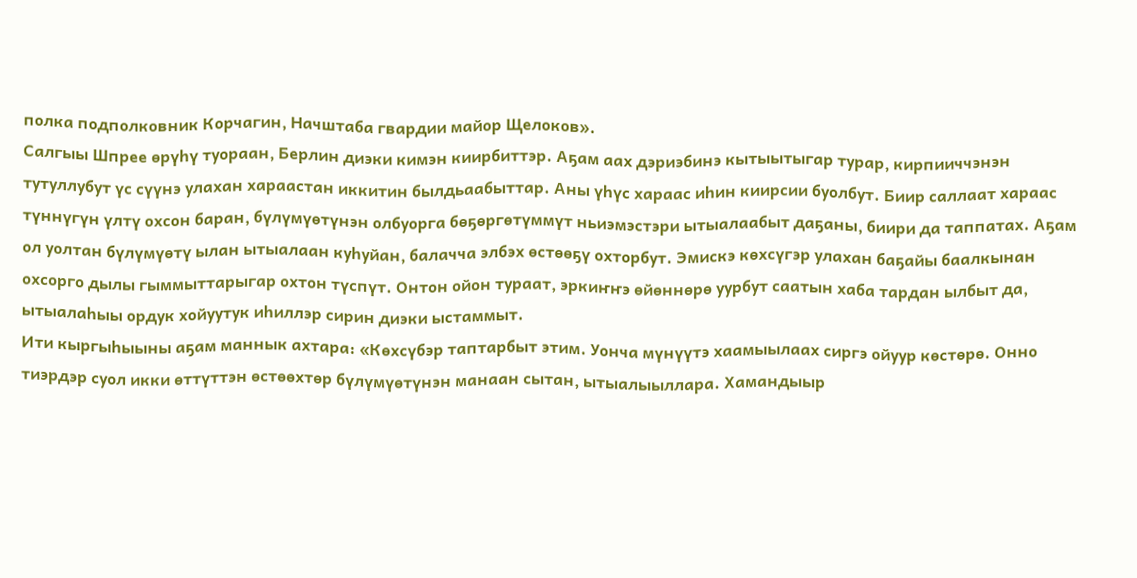полка подполковник Корчагин, Начштаба гвардии майор Щелоков».
Салгыы Шпрее өрүһү туораан, Берлин диэки кимэн киирбиттэр. Аҕам аах дэриэбинэ кытыытыгар турар, кирпииччэнэн тутуллубут үс сүүнэ улахан хараастан иккитин былдьаабыттар. Аны үһүс хараас иһин киирсии буолбут. Биир саллаат хараас түннүгүн үлтү охсон баран, бүлүмүөтүнэн олбуорга бөҕөргөтүммүт ньиэмэстэри ытыалаабыт даҕаны, биири да таппатах. Аҕам ол уолтан бүлүмүөтү ылан ытыалаан куһуйан, балачча элбэх өстөөҕү охторбут. Эмискэ көхсүгэр улахан баҕайы баалкынан охсорго дылы гыммыттарыгар охтон түспүт. Онтон ойон тураат, эркиҥҥэ өйөннөрө уурбут саатын хаба тардан ылбыт да, ытыалаһыы ордук хойуутук иһиллэр сирин диэки ыстаммыт.
Ити кыргыһыыны аҕам маннык ахтара: «Көхсүбэр таптарбыт этим. Уонча мүнүүтэ хаамыылаах сиргэ ойуур көстөрө. Онно тиэрдэр суол икки өттүттэн өстөөхтөр бүлүмүөтүнэн манаан сытан, ытыалыыллара. Хамандыыр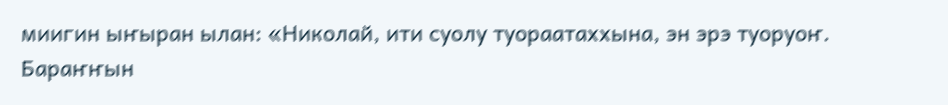миигин ыҥыран ылан: «Николай, ити суолу туораатаххына, эн эрэ туоруоҥ. Бараҥҥын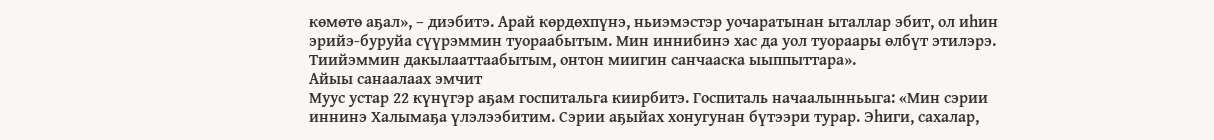көмөтө аҕал», – диэбитэ. Арай көрдөхпүнэ, ньиэмэстэр уочаратынан ыталлар эбит, ол иһин эрийэ-буруйа сүүрэммин туораабытым. Мин иннибинэ хас да уол туораары өлбүт этилэрэ. Тиийэммин дакылааттаабытым, онтон миигин санчааска ыыппыттара».
Айыы санаалаах эмчит
Муус устар 22 күнүгэр аҕам госпитальга киирбитэ. Госпиталь начаалынньыга: «Мин сэрии иннинэ Халымаҕа үлэлээбитим. Сэрии аҕыйах хонугунан бүтээри турар. Эһиги, сахалар,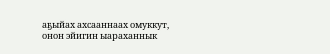аҕыйах ахсааннаах омуккут, онон эйигин ыараханнык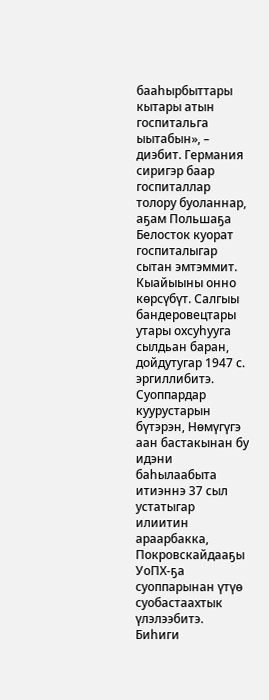бааһырбыттары кытары атын госпитальга ыытабын», – диэбит. Германия сиригэр баар госпиталлар толору буоланнар, аҕам Польшаҕа Белосток куорат госпиталыгар сытан эмтэммит. Кыайыыны онно көрсүбүт. Салгыы бандеровецтары утары охсуһууга сылдьан баран, дойдутугар 1947 с. эргиллибитэ.
Суоппардар куурустарын бүтэрэн, Нөмүгүгэ аан бастакынан бу идэни баһылаабыта итиэннэ 37 сыл устатыгар илиитин араарбакка, Покровскайдааҕы УоПХ-ҕа суоппарынан үтүө суобастаахтык үлэлээбитэ. Биһиги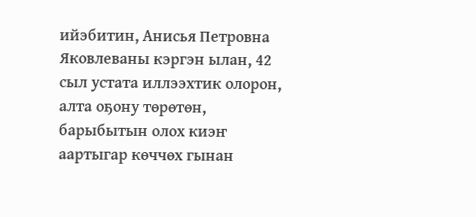ийэбитин, Анисья Петровна Яковлеваны кэргэн ылан, 42 сыл устата иллээхтик олорон, алта оҕону төрөтөн, барыбытын олох киэҥ аартыгар көччөх гынан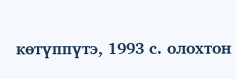көтүппүтэ, 1993 с. олохтон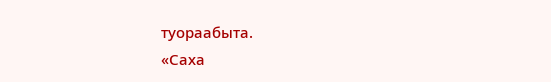туораабыта.
«Саха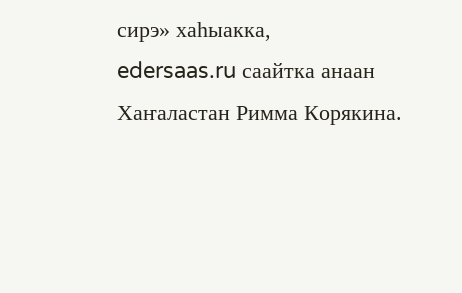сирэ» хаһыакка,
edersaas.ru саайтка анаан
Хаҥаластан Римма Корякина.